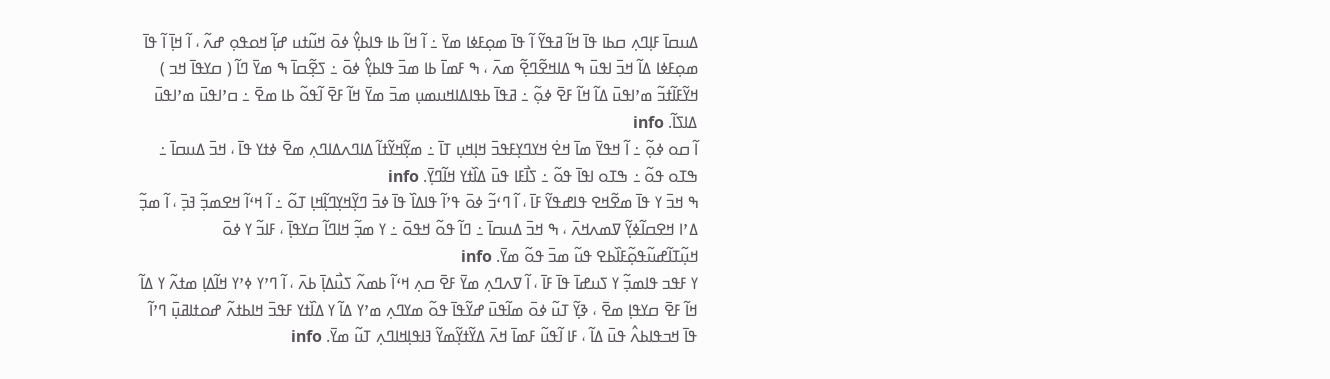ߡߎߛߊ߫ ߓߊ߲ߣߍ߲ ߛߕߊ ߟߊ߫ ߞߊ߬ ߥߟߌ߬ ߊ߬ ߟߊ߫ ߘߋ߲ߓߦߊ ߘߌ߫ ߸ ߊ߬ ߞߊ߬ ߕߊ ߟߊߕߌ߲߮ ߦߋ߫ ߞߎ߬ߙߎ ߝߊ߲߬ ߞߋߟߋ߲ ߝߍ߬ ، ߊ߬ ߞߊ߲߫ ߊ߬ ߟߊ߫ ߘߋ߲ߓߦߊ ߡߊ߬ ߞߏ߫ ߊߟߎ߫ ߒ ߡߊߞߐ߬ߣߐ߲߬ ߘߍ߫ ، ߒ ߓߘߊ߫ ߕߊ ߘߏ߫ ߟߊߕߌ߲߮ ߦߋ߫ ߸ ߖߐ߲߬ߛߊ߫ ߒ ߘߌ߫ ߣߊ߬ ( ߛߌߟߊ߫ ߞߏ ) ߞߌ߬ߓߊ߬ߙߏ߬ ߘߴߊߟߎ߫ ߡߊ߬ ߞߊ߬ ߓߐ߫ ߦߋ߲߬ ߸ ߥߟߊ߫ ߕߟߊߡߊߞߎߘߎ߲ ߘߏ߫ ߘߌ߫ ߞߊ߬ ߓߐ߫ ߊ߬ߟߋ߬ ߕߊ ߘߐ߫ ߸ ߛߴߊߟߎ߫ ߘߴߊߟߎ߫ ߡߊߖߊ߬. info
ߊ߬ ߛߋ ߦߋ߲߬ ߸ ߊ߬ ߞߟߌ߫ ߘߊ߫ ߞߐ߭ ߞߌߣߌ߲ߓߟߏ߫ ߞߊ߲ߞߎ߲ ߠߊ߫ ߸ ߘߌ߲߬ߞߌ߬ߙߊ߬ ߡߊߣߍߡߊߣߍ߲ ߘߐ߫ ߦߙߌ ߟߊ߫ ، ߞߏ߫ ߡߎߛߊ߫ ߸ ߒߠߋ ߟߋ߬ ߸ ߒߠߋ ߊߟߊ߫ ߟߋ߬ ߸ ߖߊ߯ߓߊ ߟߎ߫ ߡߊ߰ߙߌ ߞߊ߬ߣߌ߲߫. info
ߒ ߞߏ߫ ߌ ߟߊ߫ ߘߐ߬ߞߐ ߟߊߝߟߌ߬ ߓߊ߫ ، ߊ߬ ߣߵߏ߬ ߦߋ߫ ߟߴߊ߬ ߟߊߡߊ߰ ߟߊ߫ ߦߏ߫ ߣߌ߲߬ߞߌ߲ߣߊ߲߬ߞߊ߲ ߠߋ߬ ߸ ߊ߬ ߞߵߊ߬ ߞߐߘߏ߲߬ ߔߏ߲߫ ، ߊ߬ ߘߏ߲߬ ߡߴߊ ߞߐߛߊ߬ߦߌ߲߬ ߜߘߍߞߍ߫ ، ߒ ߞߏ߫ ߡߎߛߊ߫ ߸ ߣߊ߬ ߟߋ߬ ߞߟߋ߫ ߸ ߌ ߘߏ߲߬ ߞߊߣߊ߬ ߛߌߟߊ߲߫ ، ߓߊߏ߬ ߌ ߦߋ߫ ߞߎ߲߬ߠߊ߬ߝߎ߬ߟߋ߲߬ߓߊ߰ߕߐ ߟߎ߬ ߘߏ߫ ߟߋ߬ ߘߌ߫. info
ߌ ߓߟߏ ߟߊߘߏ߲߬ ߌ ߖߎߝߊ߫ ߟߊ߫ ߓߊ߫ ، ߊ߬ ߜߍߣߍ߲ ߘߌ߫ ߓߐ߫ ߛߍ߲ ߞߵߊ߬ ߕߘߍ߬ ߖߎ߯ߡߊ߲߫ ߕߍ߫ ، ߊ߬ ߣߴߌ ߦߴߌ ߞߊ߬ߡߊ߲ ߘߙߍ߬ ߌ ߡߊ߬ ߞߊ߬ ߓߐ߫ ߛߌߟߊ߲ ߘߐ߫ ، ߢߌ߲߬ ߠߎ߬ ߦߋ߫ ߘߊ߬ߟߎ߫ ߝߌ߬ߟߊ߫ ߟߋ߬ ߘߌߣߍ߲ ߘߴߌ ߡߊ߬ ߌ ߡߊ߰ߙߌ ߓߟߏ߫ ߞߊߕߙߍ߬ ߝߋߙߊߥߎ߲߫ ߣߴߊ߬ ߟߊ߫ ߞߏߟߊߕߍ߮ ߟߎ߫ ߡߊ߬ ، ߓߊ ߊ߬ߟߎ߬ ߓߘߊ߫ ߞߍ߫ ߡߌ߬ߙߌ߲߬ߘߌ߬ ߔߊߟߊ߲ߞߊߣߍ߲ ߠߎ߬ ߘߌ߫. info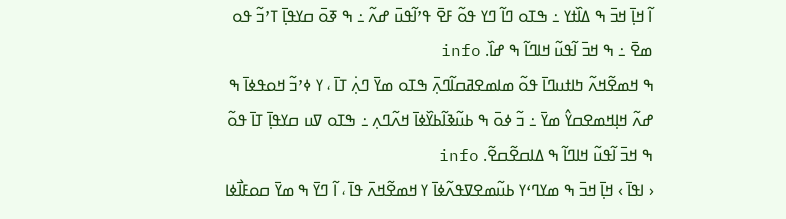ߊ߬ ߞߊ߲߫ ߞߏ߫ ߒ ߡߊ߰ߙߌ ߸ ߒߠߋ ߣߊ߬ ߣߌ ߟߋ߬ ߓߐ߫ ߟߴߊ߬ߟߎ߫ ߝߍ߬ ߸ ߒ ߧߋ߫ ߛߌߟߊ߲߫ ߠߴߏ߬ ߟߋ ߘߐ߫ ߸ ߒ ߞߏ߫ ߊ߬ߟߎ߬ ߞߊߣߊ߬ ߒ ߝߊ߰. info
ߒ ߞߘߐ߬ߞߍ߬ ߤߊߙߎߣߊ߫ ߟߋ߬ ߘߊߘߐߥߛߊ߬ߣߍ߲߫ ߒߠߋ ߘߌ߫ ߣߍ߲߭ ߠߊ߫ ، ߌ ߦߴߏ߬ ߞߋߟߦߊ߫ ߒ ߝߍ߬ ߞߊ߲ߞߘߐߛߌ߮ ߘߌ߫ ߸ ߏ߬ ߦߋ߫ ߒ ߕߎ߬ߢߊ߬ߕߌ߰ߦߊ߫ ߞߍ߬ߣߍ߲ ߸ ߒߠߋ ߜߎ ߛߌߟߊ߲߫ ߠߊ߫ ߟߋ߬ ߒ ߞߏ߫ ߊ߬ߟߎ߬ ߞߊߣߊ߬ ߒ ߡߊߛߐ߬ߛߐ߬. info
‹ ߊߟߊ߫ › ߞߊ߲߫ ߞߏ߫ ߒ ߘߌߣߵߌ ߕߎ߬ߘߐߜߟߍ߬ߦߊ߫ ߌ ߞߘߐ߬ߞߍ߫ ߟߊ߫ ، ߊ߬ ߣߌ߫ ߒ ߘߌ߫ ߛߋߓߊ߯ߦߊ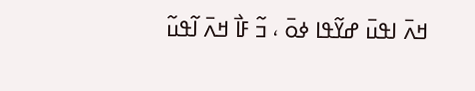ߞߍ߫ ߊߟߎ߫ ߝߌ߬ߟߊ ߦߋ߫ ، ߏ߬ ߓߊ߯ ߞߍ߫ ߊ߬ߟߎ߬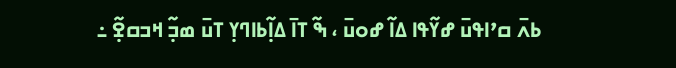ߕߍ߫ ߛߴߊߟߎ߫ ߝߌ߬ߟߊ ߡߊ߬ ߝߋߎ߫ ، ߒ߬ ߠߊ߫ ߡߊ߲߬ߕߊߣߌ߲ ߠߎ߫ ߘߏ߲߬ ߞߏߛߐ߲߬ ߸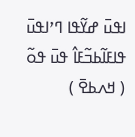ߊߟߎ߫ ߝߌ߬ߟߊ ߣߴߊߟߎ߫ ߟߊߓߊ߬ߕߏ߬ߓߊ߮ ߟߎ߫ ߟߋ߬ ( ߞߍߕߐ߫ )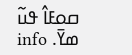ߛߋߓߊ߮ ߟߎ߬ ߘߌ߫. info